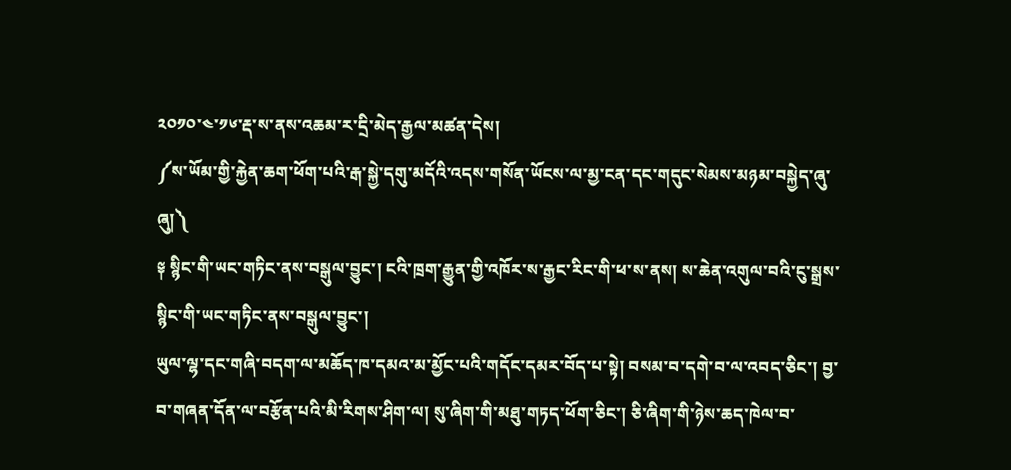༢༠༡༠་༤་༡༦་རྡ་ས་ནས་འཆམ་ར་དྲི་མེད་རྒྱལ་མཚན་དེས།
༼ས་ཡོམ་གྱི་རྐྱེན་ཆག་ཕོག་པའི་རྒ་སྐྱེ་དགུ་མདོའི་འདས་གསོན་ཡོངས་ལ་མྱ་ངན་དང་གདུང་སེམས་མཉམ་བསྐྱེད་ཞུ་ཞུ།༽
༈ སྙིང་གི་ཡང་གཏིང་ནས་བསྒུལ་བྱུང་། ངའི་ཁྲག་རྒྱུན་གྱི་འཁོར་ས་རྒྱང་རིང་གི་ཕ་ས་ནས། ས་ཆེན་འགུལ་བའི་ངུ་སྒྲས་སྙིང་གི་ཡང་གཏིང་ནས་བསྒུལ་བྱུང་།
ཡུལ་ལྷ་དང་གཞི་བདག་ལ་མཆོད་ཁ་དམའ་མ་མྱོང་པའི་གདོང་དམར་བོད་པ་སྟེ། བསམ་བ་དགེ་བ་ལ་འབད་ཅིང་། བྱ་བ་གཞན་དོན་ལ་བརྩོན་པའི་མི་རིགས་ཤིག་ལ། སུ་ཞིག་གི་མཐུ་གཏད་ཕོག་ཅིང་། ཅི་ཞིག་གི་ཉེས་ཆད་ཁེལ་བ་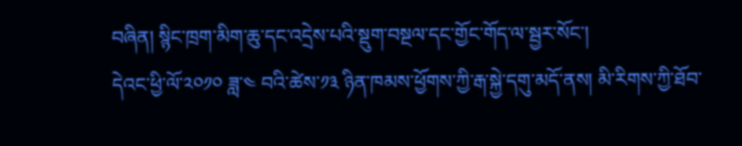བཞིན། སྙིང་ཁྲག་མིག་ཆུ་དང་འདྲེས་པའི་སྡུག་བསྔལ་དང་གྱོང་གོད་ལ་སྦྱར་སོང་།
དེའང་ཕྱི་ལོ་༢༠༡༠ ཟླ་༤ བའི་ཚེས་༡༣ ཉིན་ཁམས་ཕྱོགས་ཀྱི་རྒ་སྐྱེ་དགུ་མདོ་ནས། མི་རིགས་ཀྱི་ཐོབ་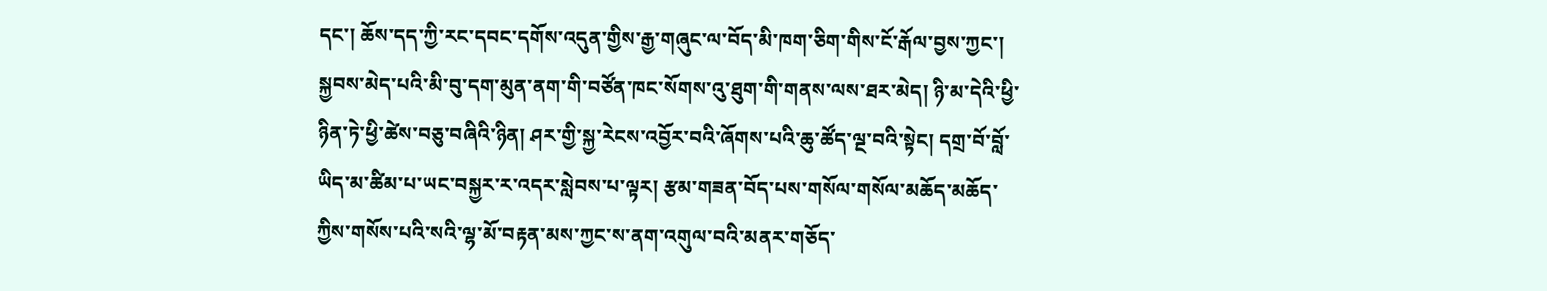དང་། ཆོས་དད་ཀྱི་རང་དབང་དགོས་འདུན་གྱིས་རྒྱ་གཞུང་ལ་བོད་མི་ཁག་ཅིག་གིས་ངོ་རྒོལ་བྱས་ཀྱང་། སྐྱབས་མེད་པའི་མི་བུ་དག་མུན་ནག་གི་བཙོན་ཁང་སོགས་འུ་ཐུག་གི་གནས་ལས་ཐར་མེད། ཉི་མ་དེའི་ཕྱི་ཉིན་ཏེ་ཕྱི་ཚེས་བཅུ་བཞིའི་ཉིན། ཤར་གྱི་སྐྱ་རེངས་འབྱོར་བའི་ཞོགས་པའི་ཆུ་ཚོད་ལྔ་བའི་སྟེང། དགྲ་བོ་བློ་ཡིད་མ་ཚིམ་པ་ཡང་བསྐྱར་ར་འདར་སླེབས་པ་ལྟར། རྩམ་གཟན་བོད་པས་གསོལ་གསོལ་མཆོད་མཆོད་ཀྱིས་གསོས་པའི་སའི་ལྷ་མོ་བརྟན་མས་ཀྱང་ས་ནག་འགུལ་བའི་མནར་གཅོད་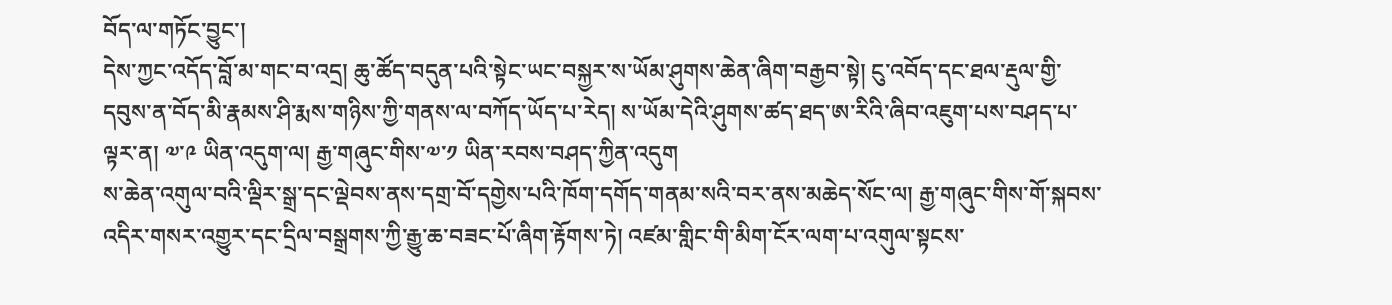བོད་ལ་གཏོང་བྱུང་།
དེས་ཀྱང་འདོད་བློ་མ་གང་བ་འདྲ། ཆུ་ཚོད་བདུན་པའི་སྟེང་ཡང་བསྐྱར་ས་ཡོམ་ཤུགས་ཆེན་ཞིག་བརྒྱབ་སྟེ། ངུ་འབོད་དང་ཐལ་རྡུལ་གྱི་དབུས་ན་བོད་མི་རྣམས་ཤི་རྨས་གཉིས་ཀྱི་གནས་ལ་བཀོད་ཡོད་པ་རེད། ས་ཡོམ་དེའི་ཤུགས་ཚད་ཐད་ཨ་རིའི་ཞིབ་འཇུག་པས་བཤད་པ་ལྟར་ན། ༧་༩ ཡིན་འདུག་ལ། རྒྱ་གཞུང་གིས་༧་༡ ཡིན་རབས་བཤད་ཀྱིན་འདུག
ས་ཆེན་འགུལ་བའི་ལྡིར་སྒྲ་དང་ལྡེབས་ནས་དགྲ་བོ་དགྱེས་པའི་ཁོག་དགོད་གནམ་སའི་བར་ནས་མཆེད་སོང་ལ། རྒྱ་གཞུང་གིས་གོ་སྐབས་འདིར་གསར་འགྱུར་དང་དྲིལ་བསྒྲགས་ཀྱི་རྒྱུ་ཆ་བཟང་པོ་ཞིག་རྟོགས་ཏེ། འཛམ་གླིང་གི་མིག་ངོར་ལག་པ་འགུལ་སྟངས་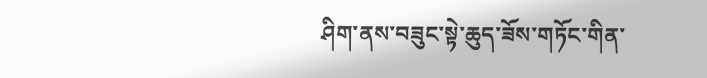ཤིག་ནས་བཟུང་སྟེ་ཆུད་ཟོས་གཏོང་གིན་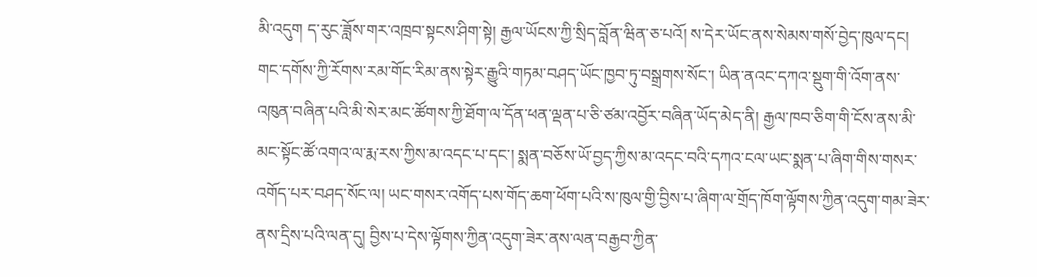མི་འདུག ད་རུང་ཟློས་གར་འཁྲབ་སྟངས་ཤིག་སྟེ། རྒྱལ་ཡོངས་ཀྱི་སྲིད་བློན་ཝིན་ཅ་པའོ། ས་དེར་ཡོང་ནས་སེམས་གསོ་བྱེད་ཁུལ་དང། གང་དགོས་ཀྱི་རོགས་རམ་གོང་རིམ་ནས་སྟེར་རྒྱུའི་གཏམ་བཤད་ཡོང་ཁྱབ་ཏུ་བསྒྲགས་སོང་། ཡིན་ནའང་དཀའ་སྡུག་གི་འོག་ནས་འཁུན་བཞིན་པའི་མི་སེར་མང་ཚོགས་ཀྱི་ཐོག་ལ་དོན་ཕན་ལྡན་པ་ཅི་ཙམ་འབྱོར་བཞིན་ཡོད་མེད་ནི། རྒྱལ་ཁབ་ཅིག་གི་ངོས་ནས་མི་མང་སྟོང་ཚོ་འགའ་ལ་རྨ་རས་ཀྱིས་མ་འདང་པ་དང་། སྨན་བཅོས་ཡོ་བྱད་ཀྱིས་མ་འདང་བའི་དཀའ་ངལ་ཡང་སྨན་པ་ཞིག་གིས་གསར་འགོད་པར་བཤད་སོང་ལ། ཡང་གསར་འགོད་པས་གོད་ཆག་ཕོག་པའི་ས་ཁུལ་གྱི་བྱིས་པ་ཞིག་ལ་གྲོད་ཁོག་ལྟོགས་ཀྱིན་འདུག་གམ་ཟེར་ནས་དྲིས་པའི་ལན་དུ། བྱིས་པ་དེས་ལྟོགས་ཀྱིན་འདུག་ཟེར་ནས་ལན་བརྒྱབ་ཀྱིན་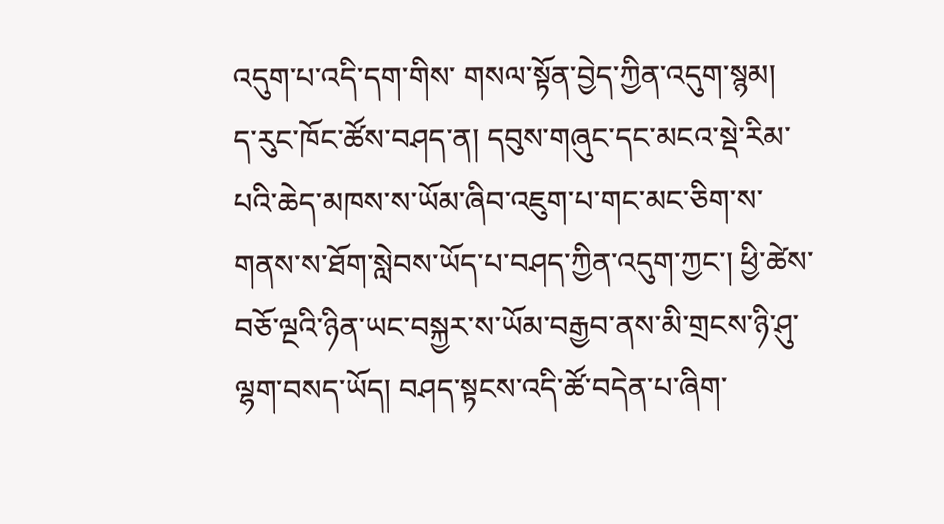འདུག་པ་འདི་དག་གིས་ གསལ་སྟོན་བྱེད་ཀྱིན་འདུག་སྙམ།
ད་རུང་ཁོང་ཚོས་བཤད་ན། དབུས་གཞུང་དང་མངའ་སྡེ་རིམ་པའི་ཆེད་མཁས་ས་ཡོམ་ཞིབ་འཇུག་པ་གང་མང་ཅིག་ས་གནས་ས་ཐོག་སླེབས་ཡོད་པ་བཤད་ཀྱིན་འདུག་ཀྱང་། ཕྱི་ཚེས་བཅོ་ལྔའི་ཉིན་ཡང་བསྐྱར་ས་ཡོམ་བརྒྱབ་ནས་མི་གྲངས་ཉི་ཤུ་ལྷག་བསད་ཡོད། བཤད་སྟངས་འདི་ཚོ་བདེན་པ་ཞིག་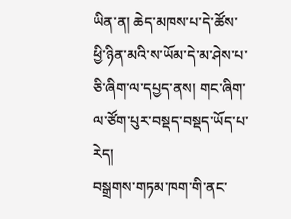ཡིན་ན། ཆེད་མཁས་པ་དེ་ཚོས་ཕྱི་ཉིན་མའི་ས་ཡོམ་དེ་མ་ཤེས་པ་ཅི་ཞིག་ལ་དཔྱད་ནས། གང་ཞིག་ལ་ཙོག་པུར་བསྡད་བསྡད་ཡོད་པ་རེད།
བསྒྲགས་གཏམ་ཁག་གི་ནང་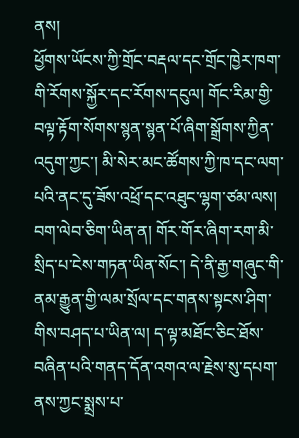ནས།
ཕྱོགས་ཡོངས་ཀྱི་གྲོང་བརྡལ་དང་གྲོང་ཁྱེར་ཁག་གི་རོགས་སྐྱོར་དང་རོགས་དངུལ། གོང་རིམ་གྱི་བལྟ་རྟོག་སོགས་སྙན་སྙན་པོ་ཞིག་སྒྲོགས་ཀྱིན་འདུག་ཀྱང་། མི་སེར་མང་ཚོགས་ཀྱི་ཁ་དང་ལག་པའི་ནང་དུ་ཟོས་འཕྲོ་དང་འཐུང་ལྷག་ཙམ་ལས། བག་ལེབ་ཅིག་ཡིན་ན། གོར་གོར་ཞིག་རག་མི་སྲིད་པ་ངེས་གཏན་ཡིན་སོང་། དེ་ནི་རྒྱ་གཞུང་གི་ནམ་རྒྱུན་གྱི་ལམ་སྲོལ་དང་གནས་སྟངས་ཤིག་གིས་བཤད་པ་ཡིན་ལ། ད་ལྟ་མཐོང་ཅིང་ཐོས་བཞིན་པའི་གནད་དོན་འགའ་ལ་རྗེས་སུ་དཔག་ནས་ཀྱང་སྨྲས་པ་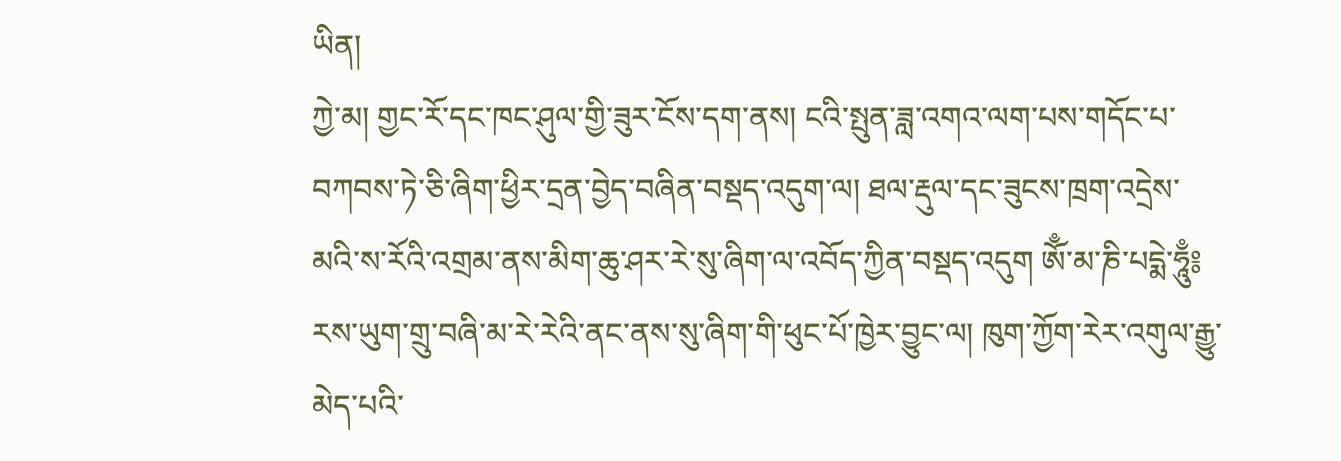ཡིན།
ཀྱེ་མ། གྱང་རོ་དང་ཁང་ཤུལ་གྱི་ཟུར་ངོས་དག་ནས། ངའི་སྤུན་ཟླ་འགའ་ལག་པས་གདོང་པ་བཀབས་ཏེ་ཅི་ཞིག་ཕྱིར་དྲན་བྱེད་བཞིན་བསྡད་འདུག་ལ། ཐལ་རྡུལ་དང་ཟུངས་ཁྲག་འདྲེས་མའི་ས་རོའི་འགྲམ་ནས་མིག་ཆུ་ཤར་རེ་སུ་ཞིག་ལ་འབོད་ཀྱིན་བསྡད་འདུག ཨོྃ་མ་ཎི་པདྨེ་ཧཱུྃ༔ རས་ཡུག་གྲུ་བཞི་མ་རེ་རེའི་ནང་ནས་སུ་ཞིག་གི་ཕུང་པོ་ཁྱེར་བྱུང་ལ། ཁུག་ཀྱོག་རེར་འགུལ་རྒྱུ་མེད་པའི་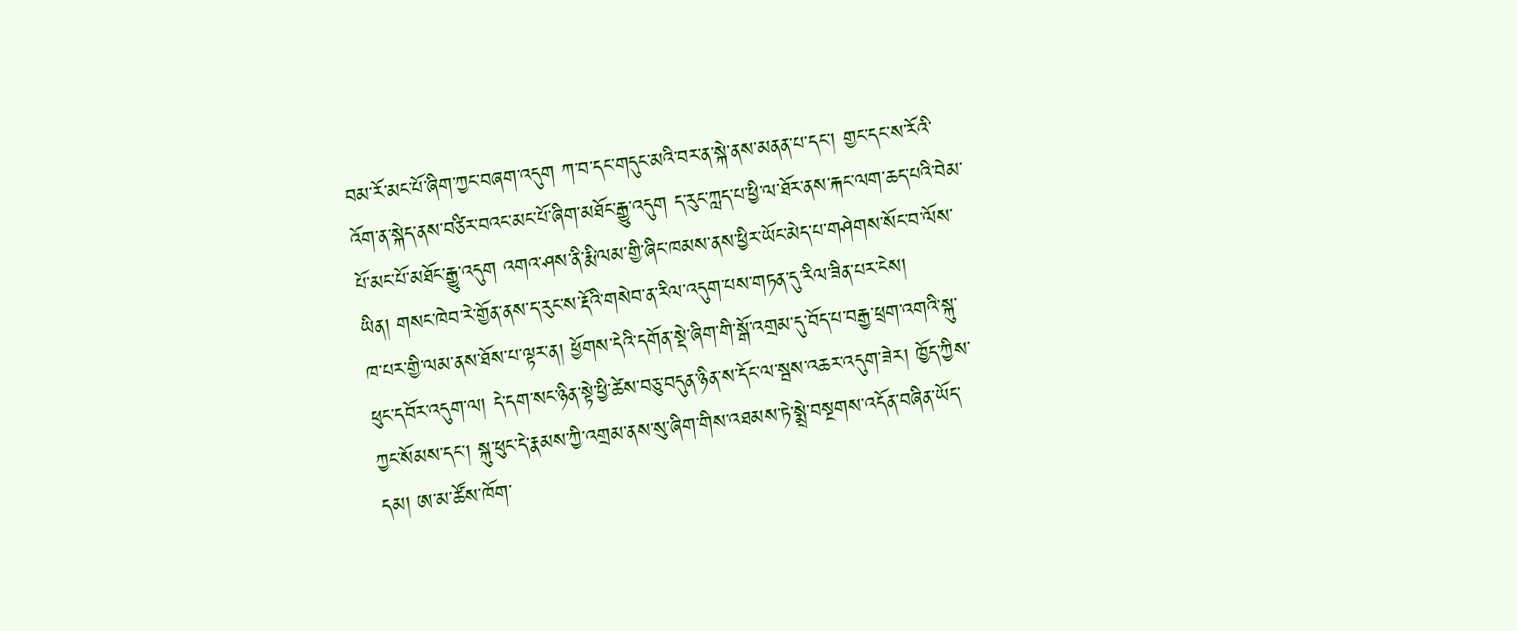བམ་རོ་མང་པོ་ཞིག་ཀྱང་བཞག་འདུག ཀ་བ་དང་གདུང་མའི་བར་ན་སྐེ་ནས་མནན་པ་དང་། གྱང་དང་ས་རོའི་འོག་ན་སྐེད་ནས་བཙིར་བའང་མང་པོ་ཞིག་མཐོང་རྒྱུ་འདུག ད་རུང་ཀླད་པ་ཕྱི་ལ་ཐོར་ནས་རྐང་ལག་ཆད་པའི་བེམ་པོ་མང་པོ་མཐོང་རྒྱུ་འདུག འགའ་ཤས་ནི་རྨི་ལམ་གྱི་ཞིང་ཁམས་ནས་ཕྱིར་ཡོང་མེད་པ་གཤེགས་སོང་བ་ལོས་ཡིན། གསང་ཁེབ་རེ་གྱོན་ནས་ད་རུང་ས་རྡོའི་གསེབ་ན་རིལ་འདུག་པས་གཏན་དུ་རིལ་ཟིན་པར་ངེས།
ཁ་པར་གྱི་ལམ་ནས་ཐོས་པ་ལྟར་ན། ཕྱོགས་དེའི་དགོན་སྡེ་ཞིག་གི་སྒོ་འགྲམ་དུ་བོད་པ་བརྒྱ་ཕྲག་འགའི་སྐུ་ཕུང་དབོར་འདུག་ལ། དེ་དག་སང་ཉིན་སྟེ་ཕྱི་ཚེས་བཅུ་བདུན་ཉིན་ས་དོང་ལ་སྦས་འཆར་འདུག་ཟེར། ཁྱོད་ཀྱིས་ཀྱང་སོམས་དང། སྐུ་ཕུང་དེ་རྣམས་ཀྱི་འགྲམ་ནས་སུ་ཞིག་གིས་འཐམས་ཏེ་སྨྲེ་བསྔགས་འདོན་བཞིན་ཡོད་དམ། ཨ་མ་ཚོས་ཁོག་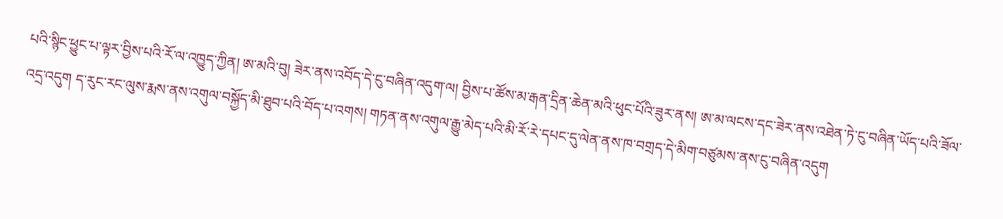པའི་སྙིང་ཕྱུང་པ་ལྟར་བྱིས་པའི་རོ་ལ་འཁྱུད་ཀྱིན། ཨ་མའི་བུ། ཟེར་ནས་འབོད་དེ་ངུ་བཞིན་འདུག་ལ། བྱིས་པ་ཚོས་མ་རྒན་དྲིན་ཆེན་མའི་ཕུང་པོའི་ཟུར་ནས། ཨ་མ་ལངས་དང་ཟེར་ནས་འཐེན་ཏེ་ངུ་བཞིན་ཡོད་པའི་ཟོལ་འདྲ་འདུག ད་རུང་རང་ལུས་རྨས་ནས་འགུལ་བསྐྱོད་མི་ཐུབ་པའི་བོད་པ་འགས། གཏན་ནས་འགུལ་རྒྱུ་མེད་པའི་མི་རོ་རེ་དཔང་དུ་ལེན་ནས་ཁ་བགྲད་དེ་མིག་བཙུམས་ནས་ངུ་བཞིན་འདུག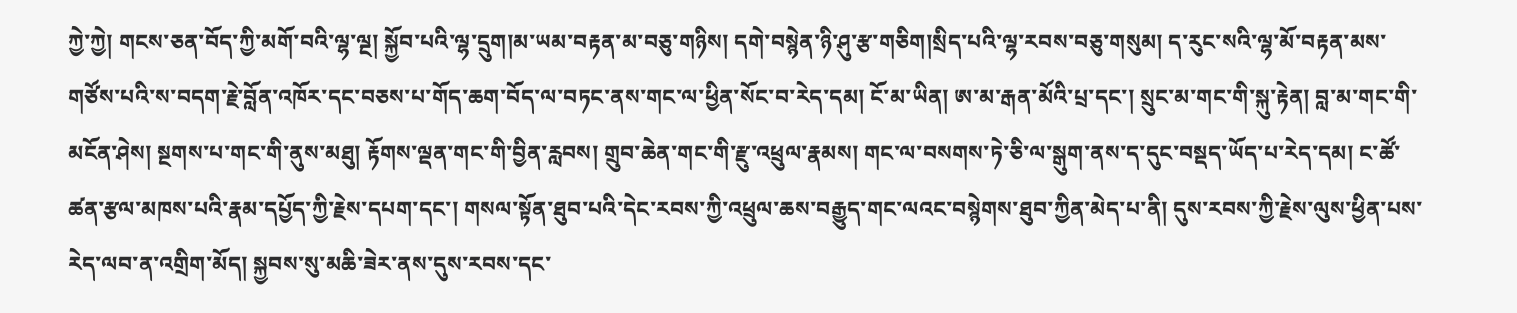ཀྱེ་ཀྱེ། གངས་ཅན་བོད་ཀྱི་མགོ་བའི་ལྷ་ལྔ། སྐྱོབ་པའི་ལྷ་དྲུག།མ་ཡམ་བརྟན་མ་བཅུ་གཉིས། དགེ་བསྙེན་ཉི་ཤུ་རྩ་གཅིག།སྲིད་པའི་ལྷ་རབས་བཅུ་གསུམ། ད་རུང་སའི་ལྷ་མོ་བརྟན་མས་གཙོས་པའི་ས་བདག་རྗེ་བློན་འཁོར་དང་བཅས་པ་གོད་ཆག་བོད་ལ་བཏང་ནས་གང་ལ་ཕྱིན་སོང་བ་རེད་དམ། ངོ་མ་ཡིན། ཨ་མ་རྒན་མོའི་པྲ་དང་། སྲུང་མ་གང་གི་སྐུ་རྟེན། བླ་མ་གང་གི་མངོན་ཤེས། སྔགས་པ་གང་གི་ནུས་མཐུ། རྟོགས་ལྡན་གང་གི་བྱིན་རླབས། གྲུབ་ཆེན་གང་གི་རྫུ་འཕྲུལ་རྣམས། གང་ལ་བསགས་ཏེ་ཅི་ལ་སྒུག་ནས་ད་དུང་བསྡད་ཡོད་པ་རེད་དམ། ང་ཚོ་ཚན་རྩལ་མཁས་པའི་རྣམ་དཔྱོད་ཀྱི་རྗེས་དཔག་དང་། གསལ་སྟོན་ཐུབ་པའི་དེང་རབས་ཀྱི་འཕྲུལ་ཆས་བརྒྱུད་གང་ལའང་བསྙེགས་ཐུབ་ཀྱིན་མེད་པ་ནི། དུས་རབས་ཀྱི་རྗེས་ལུས་ཕྱིན་པས་རེད་ལབ་ན་འགྲིག་མོད། སྐྱབས་སུ་མཆི་ཟེར་ནས་དུས་རབས་དང་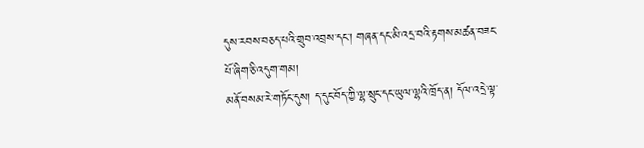དུས་རབས་བཅད་པའི་གྲུབ་འབྲས་དང་། གཞན་དང་མི་འདྲ་བའི་རྟགས་མཚན་བཟང་པོ་ཞིག་ཅི་འདུག་གམ།
མནོ་བསམ་རེ་གཏོང་དུས། ད་དུང་བོད་ཀྱི་ལྷ་སྲུང་དང་ཡུལ་ལྷའི་ཁྲོད་ན། དོལ་འདྲེ་ལྟ་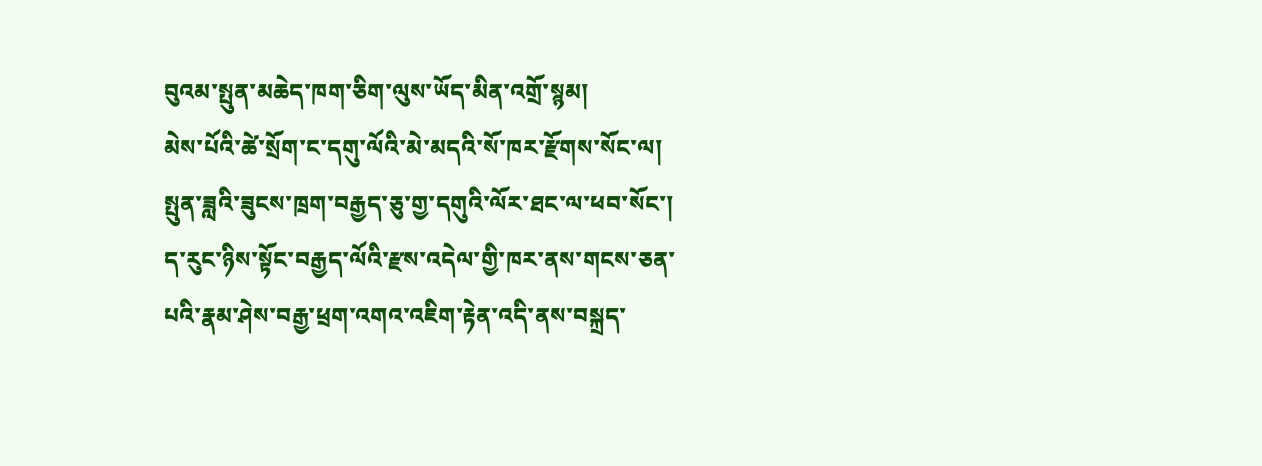བུའམ་སྤུན་མཆེད་ཁག་ཅིག་ལུས་ཡོད་མིན་འགྲོ་སྙམ།
མེས་པོའི་ཚེ་སྲོག་ང་དགུ་ལོའི་མེ་མདའི་སོ་ཁར་རྫོགས་སོང་ལ། སྤུན་ཟླའི་ཟུངས་ཁྲག་བརྒྱད་ཅུ་གྱ་དགུའི་ལོར་ཐང་ལ་ཕབ་སོང་། ད་རུང་ཉིས་སྟོང་བརྒྱད་ལོའི་རྫས་འདེལ་གྱི་ཁར་ནས་གངས་ཅན་པའི་རྣམ་ཤེས་བརྒྱ་ཕྲག་འགའ་འཇིག་རྟེན་འདི་ནས་བསྐྲད་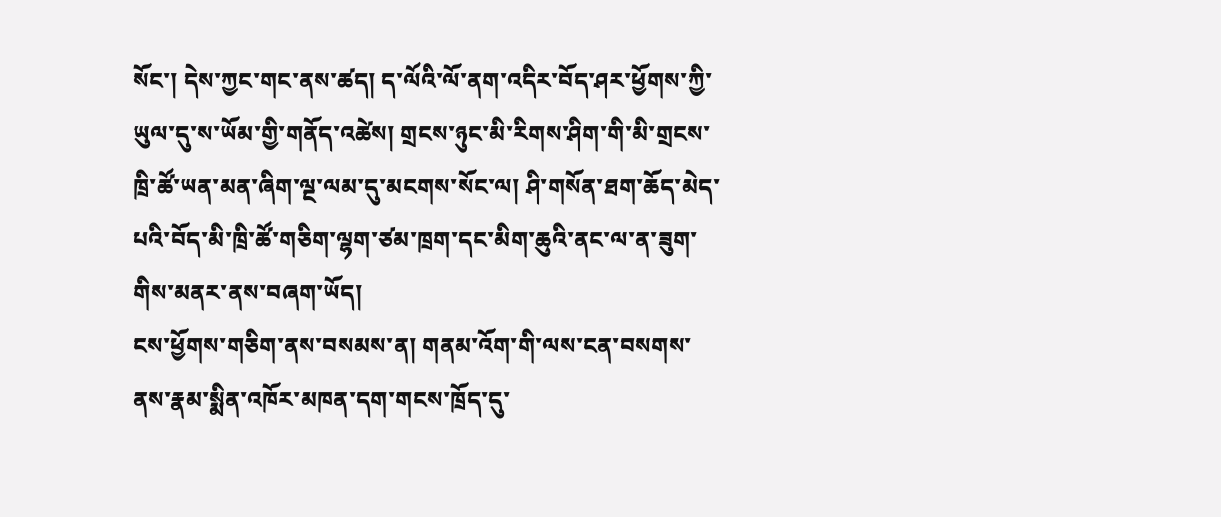སོང་། དེས་ཀྱང་གང་ནས་ཚད། ད་ལོའི་ལོ་ནག་འདིར་བོད་ཤར་ཕྱོགས་ཀྱི་ཡུལ་དུ་ས་ཡོམ་གྱི་གནོད་འཚེས། གྲངས་ཉུང་མི་རིགས་ཤིག་གི་མི་གྲངས་ཁྲི་ཚོ་ཡན་མན་ཞིག་ལྔ་ལམ་དུ་མངགས་སོང་ལ། ཤི་གསོན་ཐག་ཆོད་མེད་པའི་བོད་མི་ཁྲི་ཚོ་གཅིག་ལྷག་ཙམ་ཁྲག་དང་མིག་ཆུའི་ནང་ལ་ན་ཟུག་གིས་མནར་ནས་བཞག་ཡོད།
ངས་ཕྱོགས་གཅིག་ནས་བསམས་ན། གནམ་འོག་གི་ལས་ངན་བསགས་ནས་རྣམ་སྨིན་འཁོར་མཁན་དག་གངས་ཁྲོད་དུ་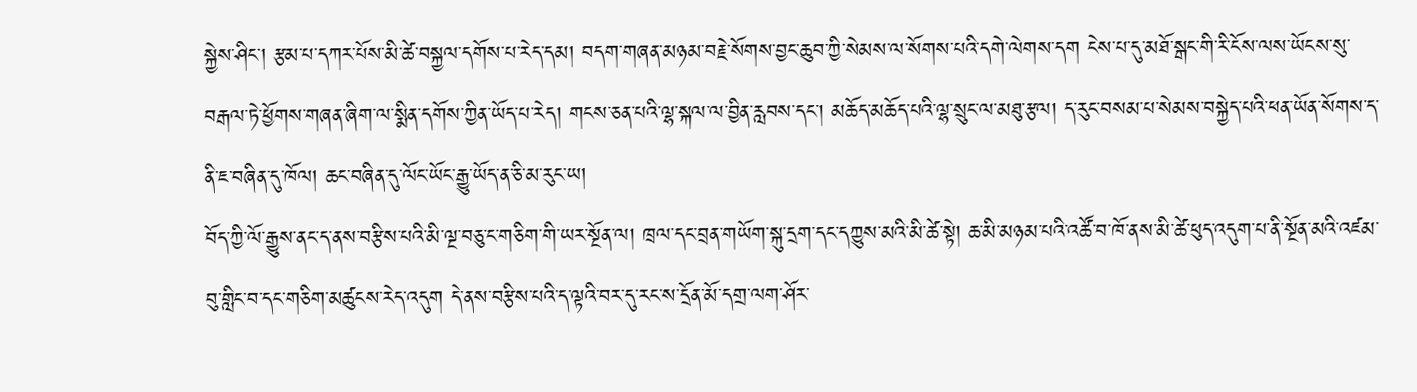སྐྱེས་ཤིང་། རྩམ་པ་དཀར་པོས་མི་ཚེ་བསྐྱལ་དགོས་པ་རེད་དམ། བདག་གཞན་མཉམ་བརྗེ་སོགས་བྱང་ཆུབ་ཀྱི་སེམས་ལ་སོགས་པའི་དགེ་ལེགས་དག ངེས་པ་དུ་མཐོ་སྒང་གི་རི་ངོས་ལས་ཡོངས་སུ་བརྒལ་ཏེ་ཕྱོགས་གཞན་ཞིག་ལ་སྨིན་དགོས་ཀྱིན་ཡོད་པ་རེད། གངས་ཅན་པའི་ལྷ་སྐལ་ལ་བྱིན་རླབས་དང་། མཆོད་མཆོད་པའི་ལྷ་སྲུང་ལ་མཐུ་རྩལ། ད་རུང་བསམ་པ་སེམས་བསྐྱེད་པའི་ཕན་ཡོན་སོགས་ད་ནི་ཇ་བཞིན་དུ་ཁོལ། ཆང་བཞིན་དུ་ལོང་ཡོང་རྒྱུ་ཡོད་ན་ཅི་མ་རུང་ཡ།
བོད་ཀྱི་ལོ་རྒྱུས་ནང་ད་ནས་བརྩིས་པའི་མི་ལྔ་བཅུ་ང་གཅིག་གི་ཡར་སྔོན་ལ། ཁྲལ་དང་བྲན་གཡོག་སྐུ་དྲག་དང་དཀྱུས་མའི་མི་ཚེ་སྟེ། ཆ་མི་མཉམ་པའི་འཚོ་བ་ཁོ་ནས་མི་ཚེ་ཕུད་འདུག་པ་ནི་སྔོན་མའི་འཛམ་བུ་གླིང་བ་དང་གཅིག་མཚུངས་རེད་འདུག དེ་ནས་བརྩིས་པའི་ད་ལྟའི་བར་དུ་རང་ས་དྲོན་མོ་དགྲ་ལག་ཤོར་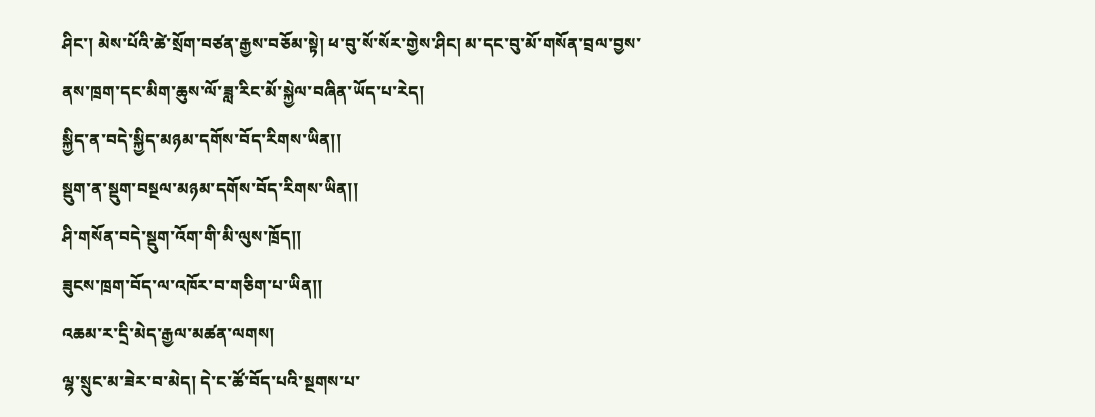ཤིང་། མེས་པོའི་ཚེ་སྲོག་བཙན་རྒྱས་བཅོམ་སྟེ། ཕ་བུ་སོ་སོར་གྱེས་ཤིང། མ་དང་བུ་མོ་གསོན་བྲལ་བྱས་ནས་ཁྲག་དང་མིག་ཆུས་ལོ་ཟླ་རིང་མོ་སྐྱེལ་བཞིན་ཡོད་པ་རེད།
སྐྱིད་ན་བདེ་སྐྱིད་མཉམ་དགོས་བོད་རིགས་ཡིན།།
སྡུག་ན་སྡུག་བསྔལ་མཉམ་དགོས་བོད་རིགས་ཡིན།།
ཤི་གསོན་བདེ་སྡུག་འོག་གི་མི་ལུས་ཁྲོད།།
ཟུངས་ཁྲག་བོད་ལ་འཁོར་བ་གཅིག་པ་ཡིན།།
འཆམ་ར་དྲི་མེད་རྒྱལ་མཚན་ལགས།
ལྷ་སྲུང་མ་ཟེར་བ་མེད། དེ་ང་ཚོ་བོད་པའི་སྔགས་པ་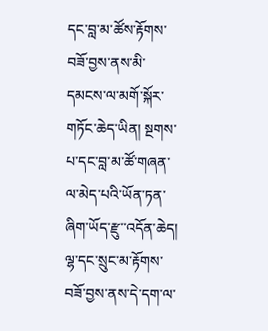དང་བླ་མ་ཚོས་རྟོགས་བཟོ་བྱས་ནས་མི་དམངས་ལ་མགོ་སྐོར་གཏོང་ཆེད་ཡིན། སྔགས་པ་དང་བླ་མ་ཚོ་གཞན་ལ་མེད་པའི་ཡོན་ཏན་ཞིག་ཡོད་རྫུ་་འདོན་ཆེད། ལྷ་དང་སྲུང་མ་རྟོགས་བཟོ་བྱས་ནས་དེ་དག་ལ་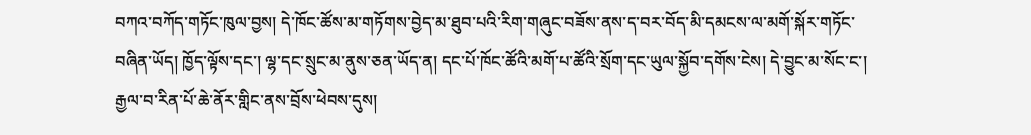བཀའ་བཀོད་གཏོང་ཁུལ་བྱས། དེ་ཁོང་ཚོས་མ་གཏོགས་བྱེད་མ་ཐུབ་པའི་རིག་གཞུང་བཟོས་ནས་ད་བར་བོད་མི་དམངས་ལ་མགོ་སྐོར་གཏོང་བཞིན་ཡོད། ཁྱོད་ལྟོས་དང་། ལྷ་དང་སྲུང་མ་ནུས་ཅན་ཡོད་ན། དང་པོ་ཁོང་ཚོའི་མགོ་པ་ཚོའི་སྲོག་དང་ཡུལ་སྐྱོབ་དགོས་ངེས། དེ་བྱུང་མ་སོང་ང་།
རྒྱལ་བ་རིན་པོ་ཆེ་ནོར་གླིང་ནས་བྲོས་ཕེབས་དུས།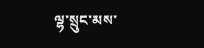ལྷ་སྲུང་མས་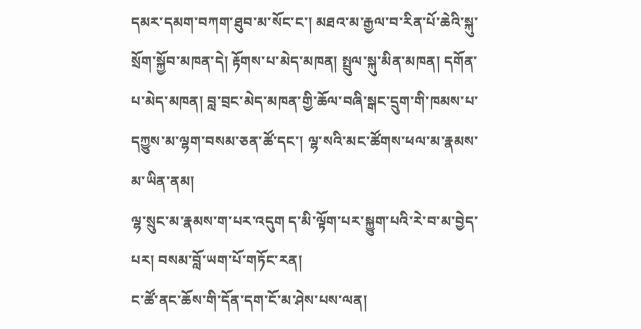དམར་དམག་བཀག་ཐུབ་མ་སོང་ང་། མཐའ་མ་རྒྱལ་བ་རིན་པོ་ཆེའི་སྐུ་སྲོག་སྐྱོབ་མཁན་དེ། རྟོགས་པ་མེད་མཁན། སྤྲུལ་སྐུ་མིན་མཁན། དགོན་པ་མེད་མཁན། བླ་བྲང་མེད་མཁན་གྱི་ཆོལ་བཞི་སྒང་དྲུག་གི་ཁམས་པ་དཀྱུས་མ་ལྷག་བསམ་ཅན་ཚོ་དང་། ལྷ་སའི་མང་ཚོགས་ཕལ་མ་རྣམས་མ་ཡིན་ནམ།
ལྷ་སྲུང་མ་རྣམས་ག་པར་འདུག ད་མི་ལྟོག་པར་སྐྱུག་པའི་རེ་བ་མ་བྱེད་པར། བསམ་བློ་ཡག་པོ་གཏོང་རན།
ང་ཚོ་ནང་ཆོས་གི་དོན་དག་ངོ་མ་ཤེས་པས་ལན།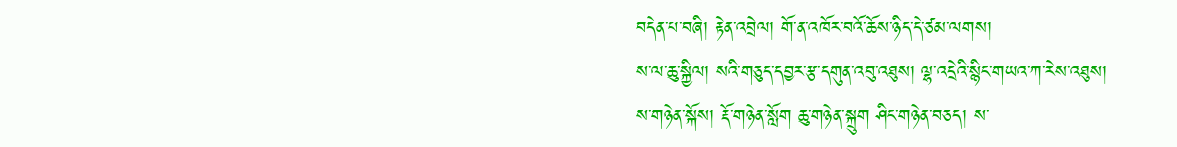བདེན་པ་བཞི། རྟེན་འབྲེལ། གོ་ན་འཁོར་བའོ་ཆོས་ཉིད་དེ་ཙམ་ལགས།
ས་ལ་ཆུ་སྐྱིལ། སའི་གཅུད་དབྱར་རྩ་དགུན་འབུ་འཐུས། ལྷ་འདྲེའི་སྙིང་གཡའ་ཀ་རེས་འཐུས།
ས་གཉེན་སྐོས། རྡོ་གཉེན་སློག ཆུ་གཉེན་སྐྲུག ཤིང་གཉེན་བཅད། ས་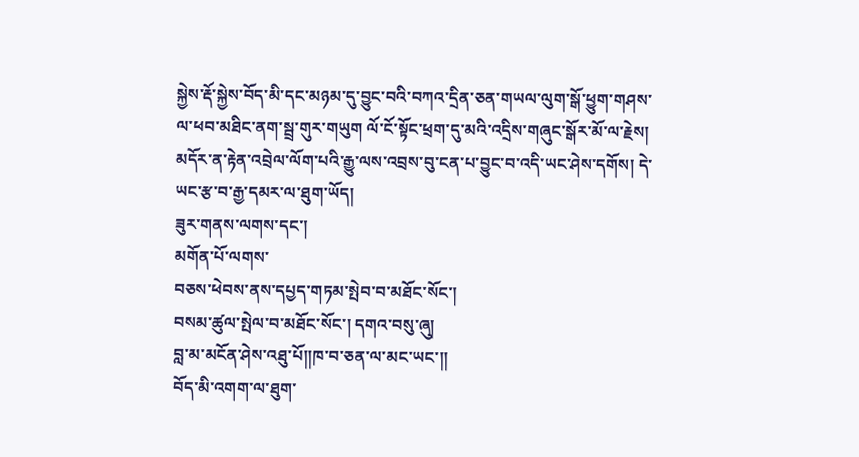སྐྱེས་རྡོ་སྐྱེས་བོད་མི་དང་མཉམ་དུ་བྱུང་བའི་བཀའ་དྲིན་ཅན་གཡལ་ལུག་སྒོ་ཕྱུག་གཤས་ལ་ཕབ་མཐིང་ནག་སྦྲ་གུར་གཡུག ལོ་ངོ་སྟོང་ཕྲག་དུ་མའི་འདྲིས་གཞུང་སྒོར་མོ་ལ་རྗེས། མདོར་ན་རྟེན་འབྲེལ་ལོག་པའི་རྒྱུ་ལས་འབྲས་བུ་ངན་པ་བྱུང་བ་འདི་ཡང་ཤེས་དགོས། དེ་ཡང་རྩ་བ་རྒྱ་དམར་ལ་ཐུག་ཡོད།
ཟུར་གནས་ལགས་དང་།
མགོན་པོ་ལགས་
བཅས་ཕེབས་ནས་དཔྱད་གཏམ་སྤེབ་བ་མཐོང་སོང་།
བསམ་ཚུལ་སྤེལ་བ་མཐོང་སོང་། དགའ་བསུ་ཞུ།
བླ་མ་མངོན་ཤེས་འཐུ་པོ།།ཁ་བ་ཅན་ལ་མང་ཡང་།།
བོད་མི་འགག་ལ་ཐུག་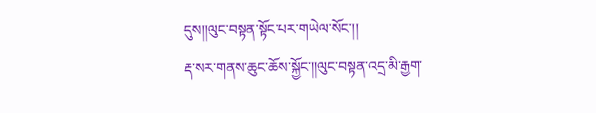དུས།།ལུང་བསྟན་སྟོང་པར་གཡེལ་སོང་།།
རྡ་སར་གནས་ཆུང་ཆོས་སྐྱོང་།།ལུང་བསྟན་འདྲ་མི་རྒྱག་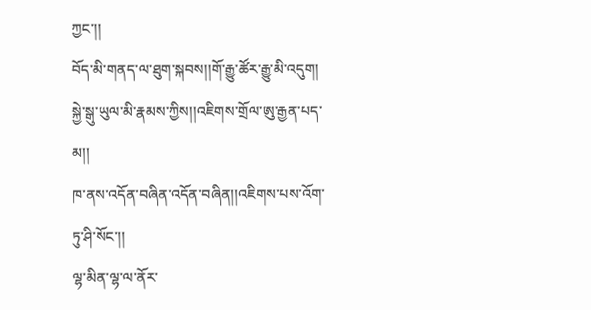ཀྱང་།།
བོད་མི་གནད་ལ་ཐུག་སྐབས།།གོ་རྒྱུ་ཚོར་རྒྱུ་མི་འདུག།
སྐྱེ་སྒུ་ཡུལ་མི་རྣམས་ཀྱིས།།འཇིགས་གྲོལ་ཨུ་རྒྱན་པད་མ།།
ཁ་ནས་འདོན་བཞིན་འདོན་བཞིན།།འཇིགས་པས་འོག་ཏུ་ཤི་སོང་།།
ལྷ་མིན་ལྷ་ལ་ནོར་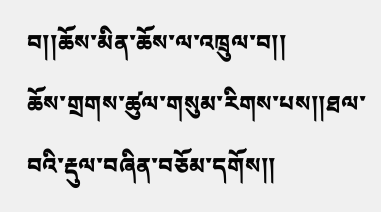བ།།ཆོས་མིན་ཆོས་ལ་འཁྲུལ་བ།།
ཆོས་གྲགས་ཚུལ་གསུམ་རིགས་པས།།ཐལ་བའི་རྡུལ་བཞིན་བཅོམ་དགོས།།